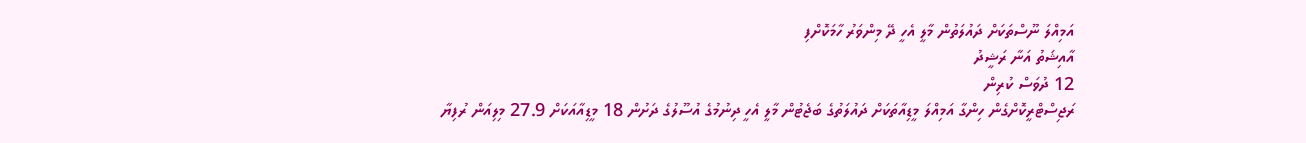އަމިއްލަ ނޫސްތަކަށް ދައުލަތުން މާލީ އެހީ ދޭ މިންވަރު ހާމަކޮށްފި
އާއިޝަތު އަނާ ރަޝީދު
12 ދުވަސް ކުރިން
ރަޖިސްޓްރީކޮށްގެން ހިންގާ އަމިއްލަ މީޑިއާތަކަށް ދައުލަތުގެ ބަޖެޓުން މާލީ އެހީ ދިނުމުގެ އުސޫލުގެ ދަށުން 18 މީޑިއާއަކަށް 27.9 މިލިއަން ރުފިޔާ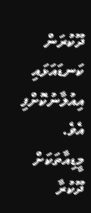ދޫކުރަން ކަނޑައަޅައި އިއުލާނުކޮށްފި އެވެ.
މީޑިއާތަކަށް ދޫކުރާ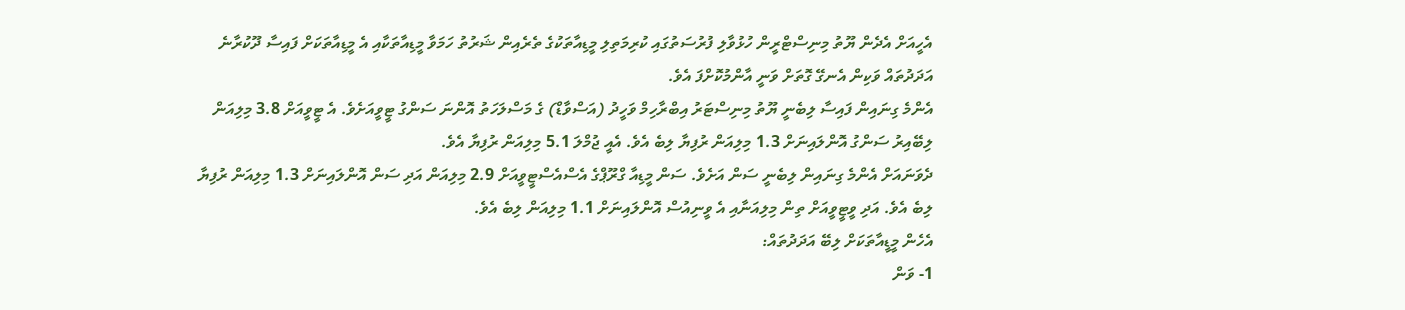އެހީއަށް އެދެން ޔޫތު މިނިސްޓްރީން ހުޅުވާލި ފުރުސަތުގައި ކުރިމަތިލި މީޑިއާތަކުގެ ތެރެއިން ޝަރުތު ހަމަވާ މީޑިއާތަކާއި އެ މީޑިއާތަކަށް ފައިސާ ދޫކުރާނެ އަދަދުތައް ވަކިން އެނގޭ ގޮތަށް ވަނީ އާންމުކޮށްފަ އެވެ.
އެންމެ ގިނައިން ފައިސާ ލިބެނީ ޔޫތު މިނިސްޓަރު އިބްރާހިމް ވަހީދު (އަސްވާޑް) ގެ މަސްލަހަތު އޮންނަ ސަންގު ޓީވީއަށެވެ. އެ ޓީވީއަށް 3.8 މިލިއަން ލިބޭއިރު ސަންގު އޮންލައިނަށް 1.3 މިލިއަން ރުފިޔާ ލިބެ އެވެ. އެއީ ޖުމްލަ 5.1 މިލިއަން ރުފިޔާ އެވެ.
ދެވަނައަށް އެންމެ ގިނައިން ލިބެނީ ސަން އަށެވެ. ސަން މީޑިއާ ގްރޫޕްގެ އެސްއެސްޓީވީއަށް 2.9 މިލިއަން އަދި ސަން އޮންލައިނަށް 1.3 މިލިއަން ރުފިޔާ ލިބެ އެވެ. އަދި ވީޓީވީއަށް ތިން މިލިއަނާއި އެ ވީނިއުސް އޮންލައިނަށް 1.1 މިލިއަން ލިބެ އެވެ.
އެހެން މީޑީއާތަކަށް ލިބޭ އަދަދުތައް:
1- ވަން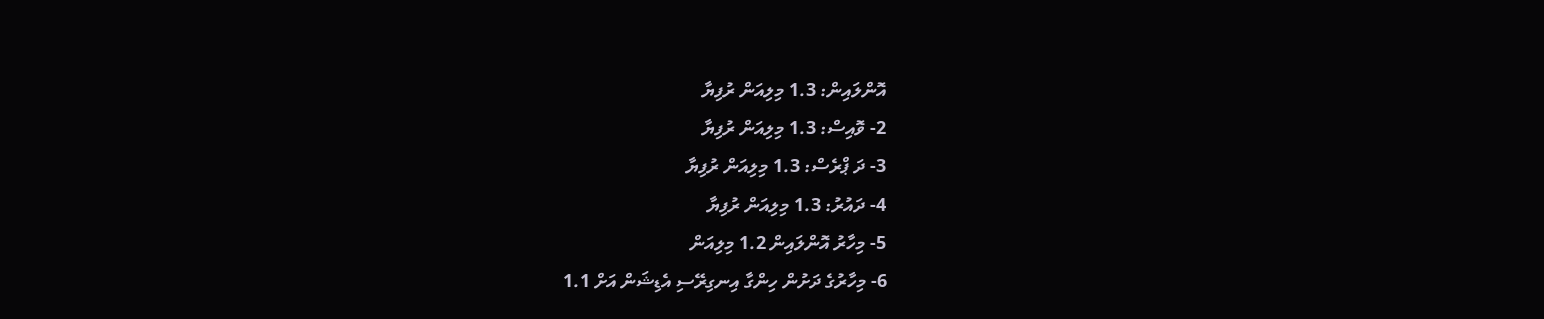އޮންލައިން: 1.3 މިލިއަން ރުފިޔާ
2- ވޮއިސް: 1.3 މިލިއަން ރުފިޔާ
3- ދަ ޕްރެސް: 1.3 މިލިއަން ރުފިޔާ
4- ދައުރު: 1.3 މިލިއަން ރުފިޔާ
5- މިހާރު އޮންލައިން 1.2 މިލިއަން
6- މިހާރުގެ ދަށުން ހިންގާ އިނގިރޭސި އެޑިޝަން އަށް 1.1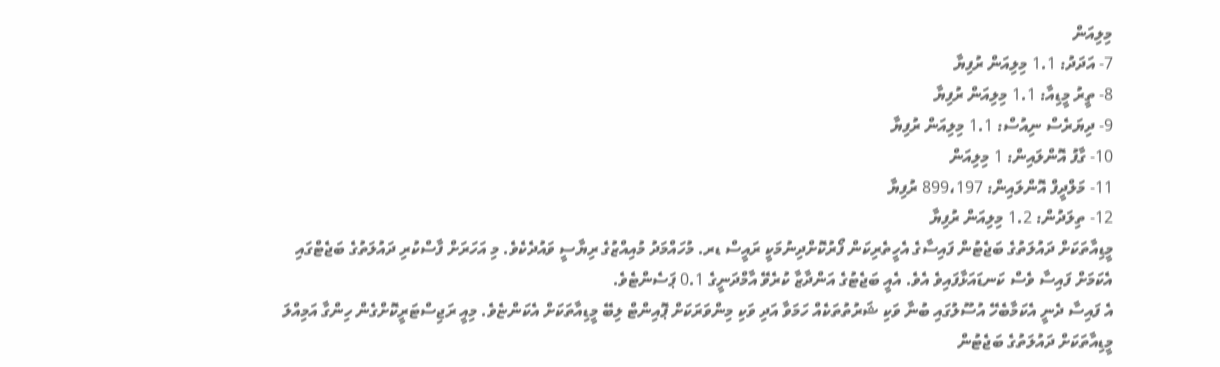މިލިއަން
7- އަދަދު: 1.1 މިލިއަން ރުފިޔާ
8- ތީރު މީޑިއާ: 1.1 މިލިއަން ރުފިޔާ
9- ދިޔަރެސް ނިއުސް: 1.1 މިލިއަން ރުފިޔާ
10- ގާފު އޮންލައިން: 1 މިލިއަން
11- މަލްދީފް އޮންލައިން: 899،197 ރުފިޔާ
12- ތިލަދުން: 1.2 މިލިއަން ރުފިޔާ
މީޑިއާތަކަށް ދައުލަތުގެ ބަޖެޓުން ފައިސާގެ އެހީތެރިކަން ފޯރުކޮށްދިނުމަކީ ރައީސް ޑރ. މުހައްމަދު މުއިއްޒުގެ ރިޔާސީ ވައުދެކެވެ. މި އަހަރަށް ފާސްކުރި ދައުލަތުގެ ބަޖެޓްގައި އެކަމަށް ފައިސާ ވެސް ކަނޑައަޅާފައިވެ އެވެ. އެއީ ބަޖެޓުގެ އަންދާޒާ ކުރެވޭ އާމްދަނީގެ 0.1 ޕަސެންޓެވެ.
އެ ފައިސާ ދެނީ އެކަމާބެހޭ އުސޫލުގައި ބުނާ ވަކި ޝަރުތުތަކެއް ހަމަވާ އަދި ވަކި މިންވަރަކަށް ޕޮއިންޓް ލިބޭ މީޑިއާތަކަށް އެކަންޏެވެ. މިއީ ރަޖިސްޓަރީކޮށްގެން ހިންގާ އަމިއްލަ މީޑިއާތަކަށް ދައުލަތުގެ ބަޖެޓުން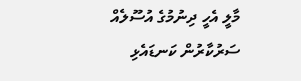މާލީ އެހީ ދިނުމުގެ އުސޫލެއް ސަރުކާރުން ކަނޑައެޅި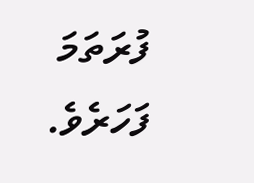ފުރަތަމަ ފަހަރެވެ.